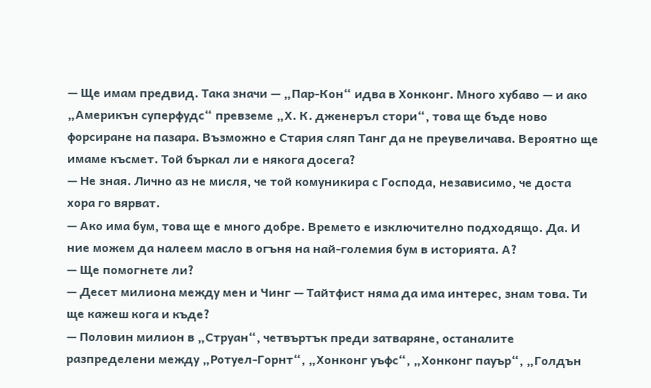— Ще имам предвид. Така значи — „Пар-Кон“ идва в Хонконг. Много хубаво — и ако „Америкън суперфудс“ превземе „Х. К. дженеръл стори“, това ще бъде ново форсиране на пазара. Възможно е Стария сляп Танг да не преувеличава. Вероятно ще имаме късмет. Той бъркал ли е някога досега?
— Не зная. Лично аз не мисля, че той комуникира с Господа, независимо, че доста хора го вярват.
— Ако има бум, това ще е много добре. Времето е изключително подходящо. Да. И ние можем да налеем масло в огъня на най-големия бум в историята. А?
— Ще помогнете ли?
— Десет милиона между мен и Чинг — Тайтфист няма да има интерес, знам това. Ти ще кажеш кога и къде?
— Половин милион в „Струан“, четвъртък преди затваряне, останалите разпределени между „Ротуел-Горнт“, „Хонконг уъфс“, „Хонконг пауър“, „Голдън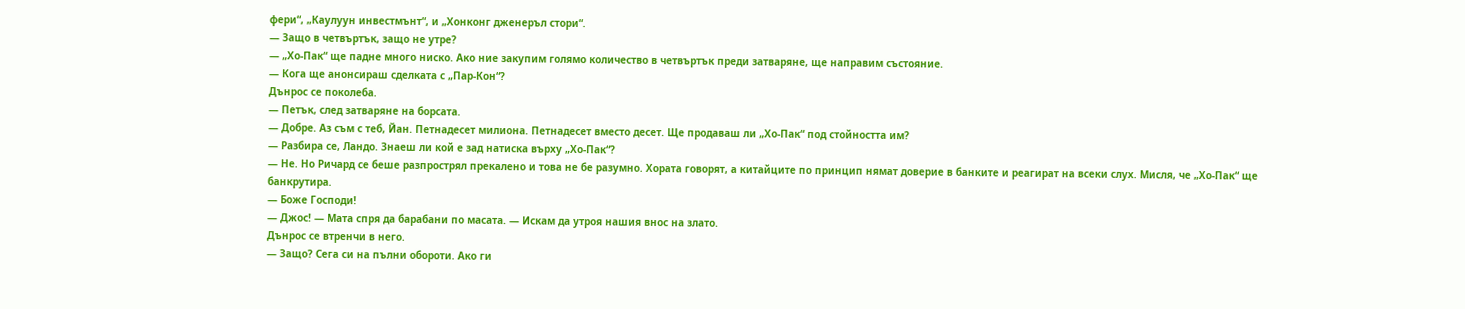фери“, „Каулуун инвестмънт“, и „Хонконг дженеръл стори“.
— Защо в четвъртък, защо не утре?
— „Хо-Пак“ ще падне много ниско. Ако ние закупим голямо количество в четвъртък преди затваряне, ще направим състояние.
— Кога ще анонсираш сделката с „Пар-Кон“?
Дънрос се поколеба.
— Петък, след затваряне на борсата.
— Добре. Аз съм с теб, Йан. Петнадесет милиона. Петнадесет вместо десет. Ще продаваш ли „Хо-Пак“ под стойността им?
— Разбира се, Ландо. Знаеш ли кой е зад натиска върху „Хо-Пак“?
— Не. Но Ричард се беше разпрострял прекалено и това не бе разумно. Хората говорят, а китайците по принцип нямат доверие в банките и реагират на всеки слух. Мисля, че „Хо-Пак“ ще банкрутира.
— Боже Господи!
— Джос! — Мата спря да барабани по масата. — Искам да утроя нашия внос на злато.
Дънрос се втренчи в него.
— Защо? Сега си на пълни обороти. Ако ги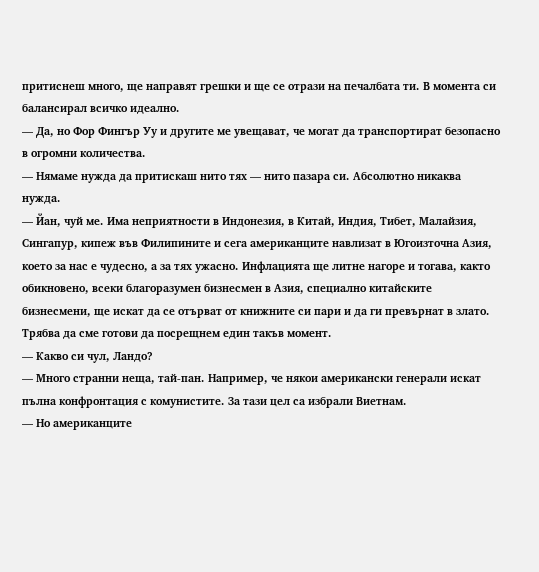притиснеш много, ще направят грешки и ще се отрази на печалбата ти. В момента си балансирал всичко идеално.
— Да, но Фор Фингър Уу и другите ме увещават, че могат да транспортират безопасно в огромни количества.
— Нямаме нужда да притискаш нито тях — нито пазара си. Абсолютно никаква нужда.
— Йан, чуй ме. Има неприятности в Индонезия, в Китай, Индия, Тибет, Малайзия, Сингапур, кипеж във Филипините и сега американците навлизат в Югоизточна Азия, което за нас е чудесно, а за тях ужасно. Инфлацията ще литне нагоре и тогава, както обикновено, всеки благоразумен бизнесмен в Азия, специално китайските бизнесмени, ще искат да се отърват от книжните си пари и да ги превърнат в злато. Трябва да сме готови да посрещнем един такъв момент.
— Какво си чул, Ландо?
— Много странни неща, тай-пан. Например, че някои американски генерали искат пълна конфронтация с комунистите. За тази цел са избрали Виетнам.
— Но американците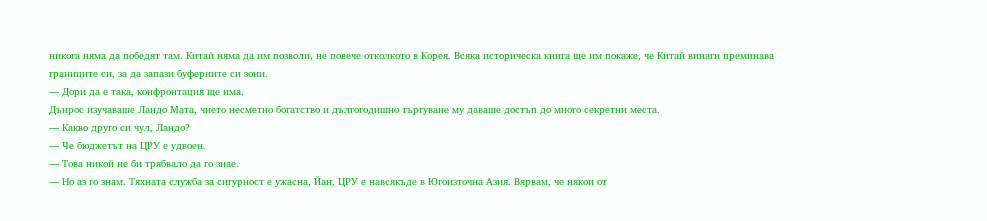никога няма да победят там. Китай няма да им позволи, не повече отколкото в Корея. Всяка историческа книга ще им покаже, че Китай винаги преминава границите си, за да запази буферните си зони.
— Дори да е така, конфронтация ще има.
Дънрос изучаваше Ландо Мата, чието несметно богатство и дългогодишно търгуване му даваше достъп до много секретни места.
— Какво друго си чул, Ландо?
— Че бюджетът на ЦРУ е удвоен.
— Това никой не би трябвало да го знае.
— Но аз го знам. Тяхната служба за сигурност е ужасна, Йан, ЦРУ е навсякъде в Югоизточна Азия. Вярвам, че някои от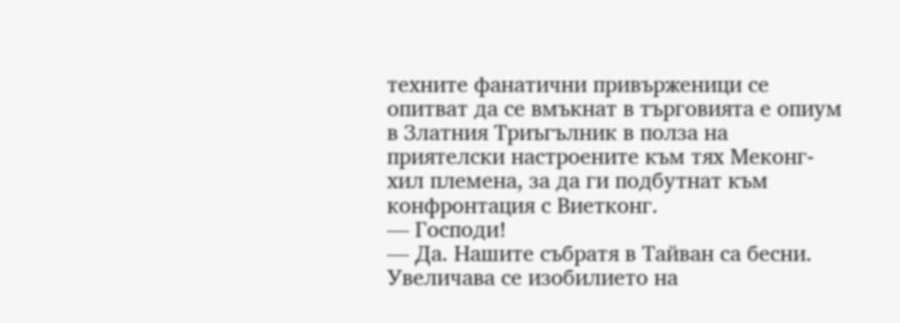техните фанатични привърженици се опитват да се вмъкнат в търговията е опиум в Златния Триъгълник в полза на приятелски настроените към тях Меконг-хил племена, за да ги подбутнат към конфронтация с Виетконг.
— Господи!
— Да. Нашите събратя в Тайван са бесни. Увеличава се изобилието на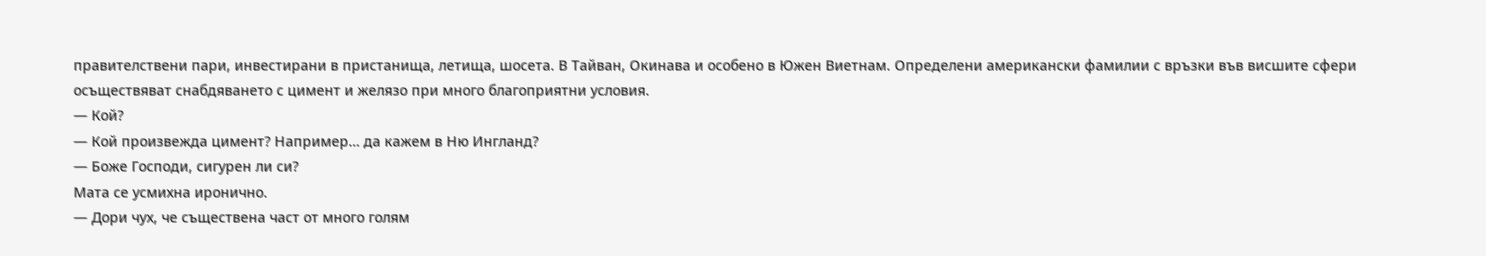правителствени пари, инвестирани в пристанища, летища, шосета. В Тайван, Окинава и особено в Южен Виетнам. Определени американски фамилии с връзки във висшите сфери осъществяват снабдяването с цимент и желязо при много благоприятни условия.
— Кой?
— Кой произвежда цимент? Например… да кажем в Ню Ингланд?
— Боже Господи, сигурен ли си?
Мата се усмихна иронично.
— Дори чух, че съществена част от много голям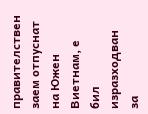правителствен заем отпуснат на Южен Виетнам, е бил изразходван за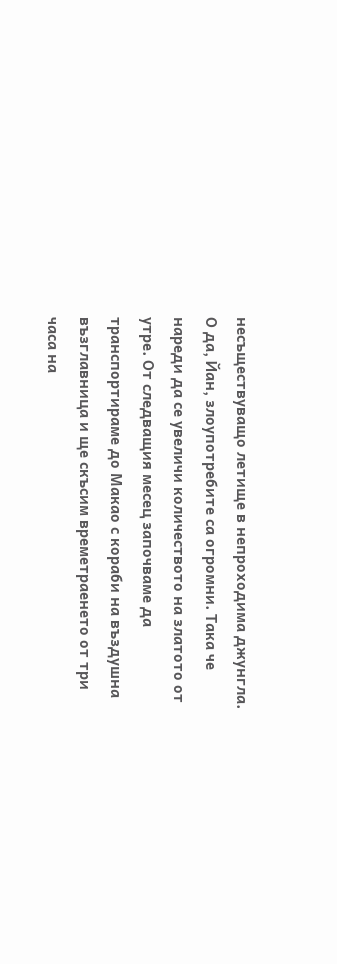несъществуващо летище в непроходима джунгла. О да, Йан, злоупотребите са огромни. Така че нареди да се увеличи количеството на златото от утре. От следващия месец започваме да транспортираме до Макао с кораби на въздушна възглавница и ще скъсим времетраенето от три часа на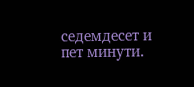седемдесет и пет минути.